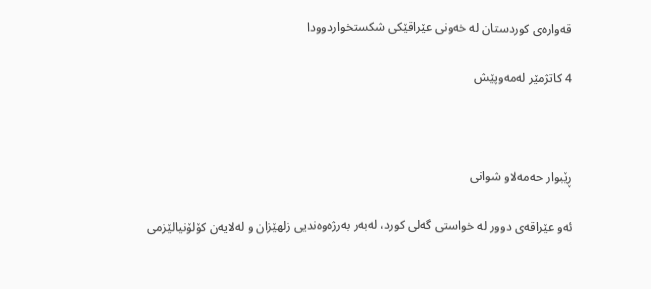قەوارەی کوردستان لە خەونی عێراقێکی شکستخواردوودا

4 كاتژمێر لەمەوپێش



ڕێبوار حەمەلاو شوانی

ئه‌و عێراقەی دوور له‌ خواستی گه‌لی كورد، له‌به‌ر به‌رژەوه‌ندیی زلهێزان و له‌لایه‌ن كۆلۆنیالێزمی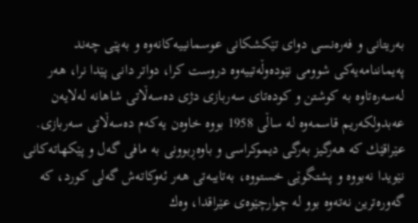بەریتانی و فه‌ره‌نسی دوای تێكشكانی عوسمانییه‌كانه‌وه‌ و به‌پێی چه‌ند په‌یماننامه‌یەكی شوومی نێوده‌وڵه‌تییه‌وه‌ دروست كرا، دواتر دانی پێدا نرا، هه‌ر له‌سه‌ره‌تاوه‌ به‌ كوشتن و كوده‌تای سه‌ربازی دژی ده‌سه‌ڵاتی شاهانه‌ له‌لایه‌ن عه‌بدولكه‌ریم قاسمه‌وه‌ له‌ ساڵی 1958 بووه‌ خاوه‌ن یه‌كه‌م ده‌سه‌ڵاتی سه‌ربازی. عێراقێك كه‌ هه‌رگیز به‌رگی دیموكراسی و باوه‌ڕبوونی به ‌مافی گه‌ل و پێكهاته‌كانی نێویدا نه‌بووه‌ و پشتگوێی خستووە، به‌تایبه‌تی هه‌ر ئه‌وكاته‌ش گه‌لی كورد، كه‌ گه‌وره‌ترین نه‌ته‌وه‌ بوو له‌ چوارچێوه‌ی عێراقدا، وه‌ك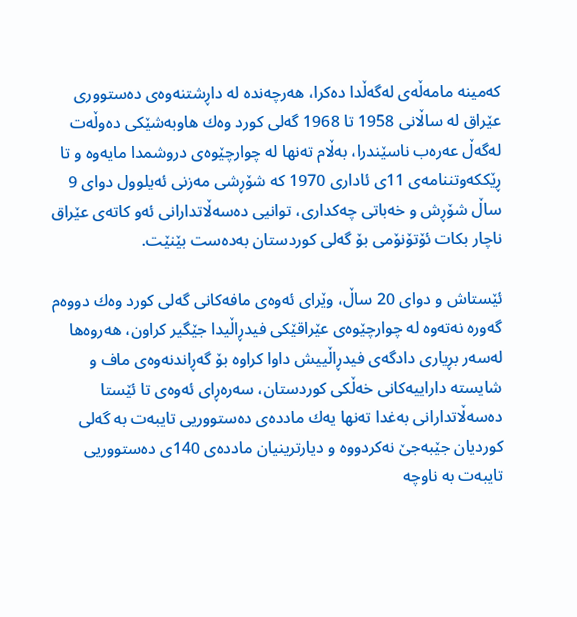كه‌مینه‌ مامه‌ڵه‌ی له‌گه‌ڵدا ده‌كرا، هه‌رچه‌نده‌ له‌ داڕشتنه‌وه‌ی ده‌ستووری عێراق له‌ ساڵانی 1958 تا 1968 گه‌لی كورد وه‌ك هاوبه‌شێكی ده‌وڵه‌ت له‌گه‌ڵ عه‌ره‌ب ناسێندرا، به‌ڵام ته‌نها له‌ چوارچێوه‌ی دروشمدا مایه‌وه‌ و تا ڕێككه‌وتننامه‌ی 11ی ئاداری 1970 كه‌ شۆڕشی مه‌زنی ئه‌یلوول دوای 9 ساڵ شۆڕش و خه‌باتی چه‌كداری، توانیی ده‌سه‌ڵاتدارانی ئه‌و كاته‌ی عێراق ناچار بكات ئۆتۆنۆمی بۆ گه‌لی كوردستان به‌ده‌ست بێنێت.

ئێستاش و دوای 20 ساڵ، وێرای ئه‌وه‌ی مافه‌كانی گه‌لی كورد وه‌ك دووه‌م گه‌وره‌ نه‌ته‌وه‌ له‌ چوارچێوه‌ی عێراقێكی فیدڕاڵیدا جێگیر كراون، هه‌روه‌ها له‌سه‌ر بڕیاری دادگه‌ی فیدڕاڵییش داوا كراوه‌ بۆ گه‌ڕاندنه‌وه‌ی ماف و شایسته‌ داراییه‌كانی خه‌ڵكی كوردستان، سه‌ره‌ڕای ئه‌وه‌ی تا ئێستا ده‌سه‌ڵاتدارانی به‌غدا ته‌نها یه‌ك مادده‌ی ده‌ستووریی تایبه‌ت به‌ گه‌لی كوردیان جێبه‌جێ نه‌كردووه‌ و دیارترینیان مادده‌ی 140ی ده‌ستووریی تایبه‌ت به‌ ناوچه‌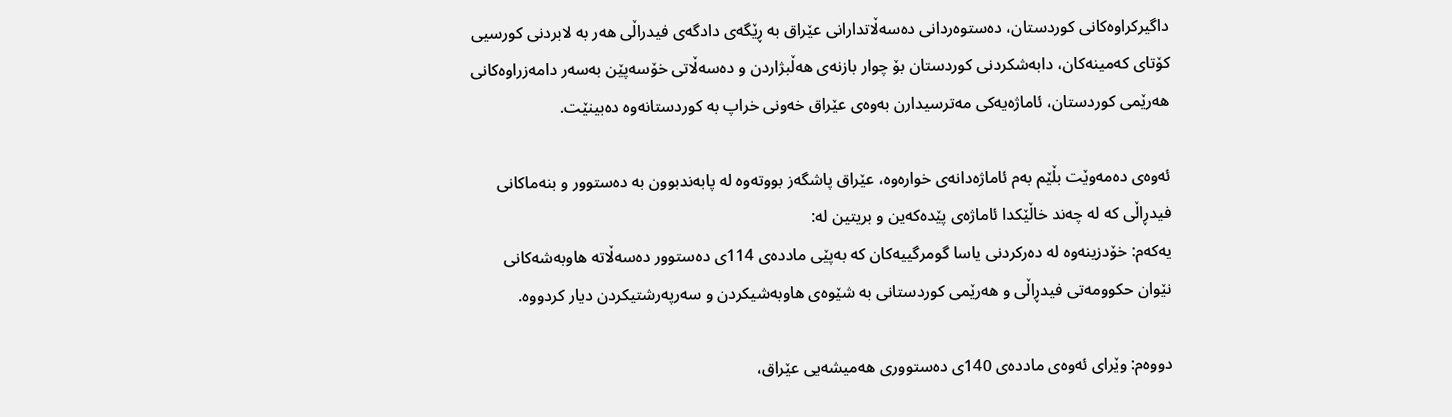داگیركراوه‌كانی كوردستان، ده‌ستوه‌ردانی ده‌سه‌ڵاتدارانی عێراق به ‌ڕێگه‌ی دادگه‌ی فیدراڵی هه‌ر به‌ لابردنی كورسیی كۆتای كه‌مینه‌كان، دابه‌شكردنی كوردستان بۆ چوار بازنه‌ی هه‌ڵبژاردن و ده‌سه‌ڵاتی خۆسه‌پێن به‌سه‌ر دامه‌زراوه‌كانی هه‌رێمی كوردستان، ئاماژه‌یه‌كی مه‌ترسیدارن به‌وه‌ی عێراق خه‌ونی خراپ به‌ كوردستانه‌وه‌ ده‌بینێت.

ئه‌وه‌ی ده‌مه‌وێت بڵێم به‌م ئاماژه‌دانه‌ی خواره‌وه،‌ عێراق پاشگه‌ز بووته‌وه‌ له‌ پابه‌ندبوون به‌ ده‌ستوور و بنه‌ماكانی فیدڕاڵی كه‌ له‌ چه‌ند خاڵێكدا ئاماژه‌ی پێده‌كه‌ین و‌ بریتین لە:
یه‌كه‌م: خۆدزینه‌وه‌ له‌ ده‌ركردنی یاسا گومرگییه‌كان كه‌ به‌پێی مادده‌ی 114ی ده‌ستوور ده‌سه‌ڵاته‌ هاوبه‌شه‌كانی نێوان حكوومه‌تی فیدڕاڵی و هه‌رێمی كوردستانی به‌ شێوه‌ی هاوبه‌شیكردن و سه‌رپه‌رشتیكردن دیار كردووه‌.

دووه‌م: وێرای ئه‌وه‌ی مادده‌ی 140ی ده‌ستووری هه‌میشه‌یی عێراق،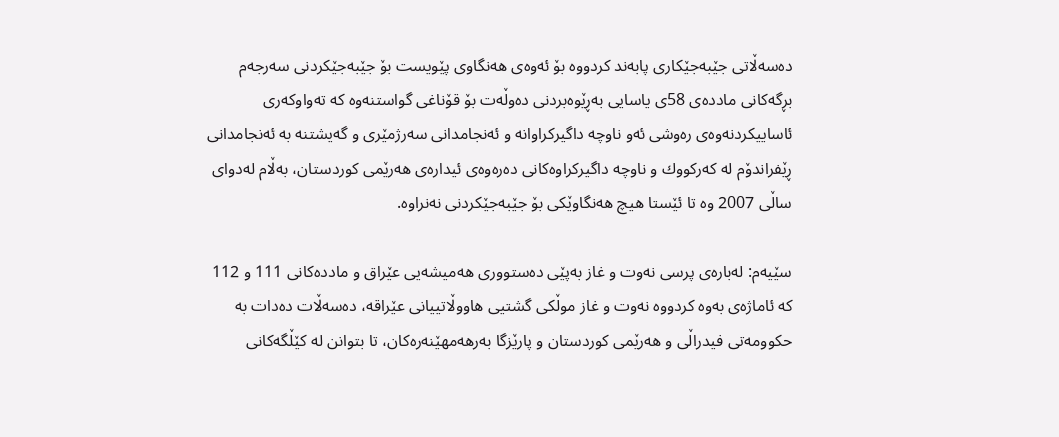ده‌سه‌ڵاتی جێبه‌جێكاری پابه‌ند كردووه‌ بۆ ئه‌وه‌ی هه‌نگاوی پێویست بۆ جێبه‌جێكردنی سه‌رجه‌م بڕگه‌كانی مادده‌ی 58ی یاسایی به‌ڕێوه‌بردنی ده‌وڵه‌ت بۆ قۆناغی گواستنه‌وه‌ كه‌ ته‌واوكه‌ری ئاساییكردنه‌وه‌ی ره‌وشی ئه‌و ناوچه‌ داگیركراوانه‌ و ئه‌نجامدانی سه‌رژمێری و گه‌یشتنه‌ به‌ ئه‌نجامدانی ڕێفراندۆم له‌ كه‌ركووك و ناوچه‌‌ داگیركراوه‌كانی ده‌ره‌وه‌ی ئیداره‌ی هه‌رێمی كوردستان، به‌ڵام له‌دوای ساڵی 2007 وه‌ تا ئێستا هیچ هه‌نگاوێكی بۆ جێبه‌جێكردنی نه‌نراوه‌.

سێیه‌م: له‌باره‌ی پرسی نه‌وت و غاز به‌پێی ده‌ستووری هه‌میشه‌یی عێراق و مادده‌كانی 111 و 112 كه‌ ئاماژه‌ی به‌وه‌ كردووه‌ نه‌وت و غاز موڵكی گشتیی هاووڵاتییانی عێراقه‌، ده‌سه‌ڵات ده‌دات به‌ حكوومه‌تی فیدراڵی و هه‌رێمی كوردستان و پارێزگا به‌رهه‌مهێنه‌ره‌كان، تا بتوانن له‌ كێڵگه‌كانی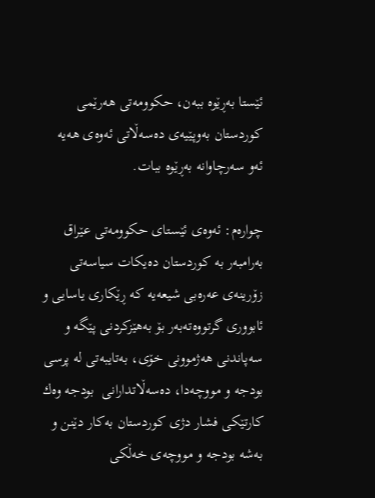ئێستا به‌ڕێوه ‌ببه‌ن، حكوومه‌تی هه‌رێمی كوردستان به‌وپێیه‌ی ده‌سه‌ڵاتی ئه‌وه‌ی هه‌یه‌ ئه‌و سه‌رچاوانه‌ به‌ڕێوه‌ ببات.

چواره‌م: ئه‌وه‌ی ئێستای حكوومه‌تی عێراق به‌رامبه‌ر به‌ كوردستان ده‌یكات سیاسه‌تی زۆرینه‌ی عەرەبی شیعه‌یه‌ كه‌ ڕێكاری یاسایی و ئابووری گرتووەته‌به‌ر بۆ به‌هێزكردنی پێگه‌ و سه‌پاندنی هه‌ژموونی خۆی، به‌تایبه‌تی له‌ پرسی بودجه‌ و مووچه‌دا، ده‌سه‌ڵاتدارانی ‌ بودجه‌ وه‌ك كارتێكی فشار دژی كوردستان به‌كار دێنن و به‌شه‌ بودجه‌ و مووچه‌ی خه‌ڵكی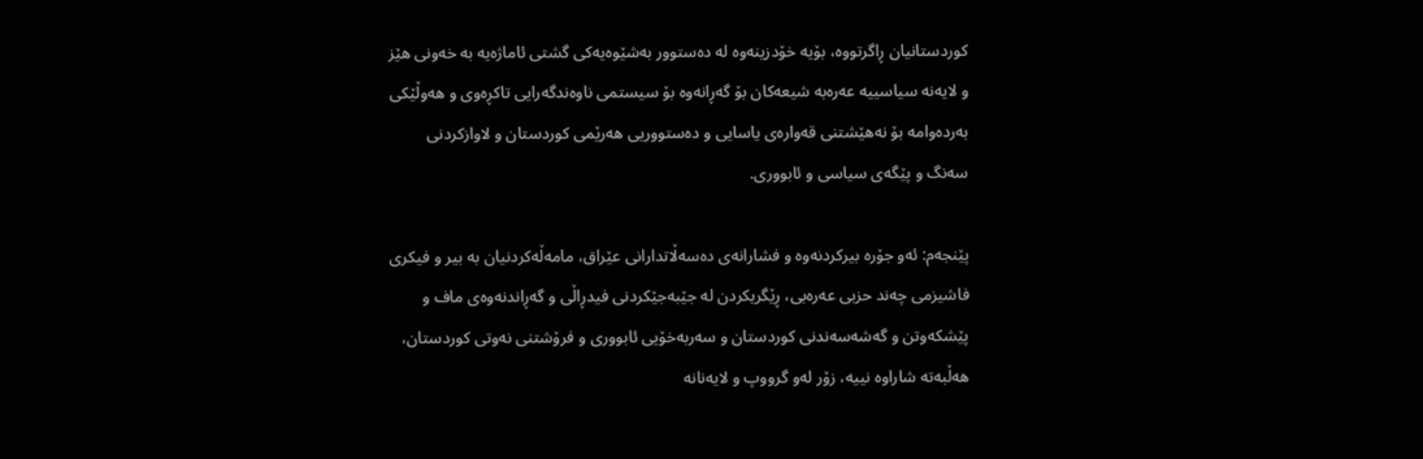كوردستانیان ڕاگرتووه‌، بۆیه‌ خۆدزینه‌وه‌ له‌ ده‌ستوور به‌شێوه‌یه‌كی گشتی ئاماژه‌یه‌ به‌ خه‌ونی هێز و لایه‌نه‌ سیاسییه‌ عەرەبە شیعه‌كان بۆ گه‌ڕانه‌وه‌ بۆ سیستمی ناوه‌ندگه‌رایی تاكڕه‌وی و هه‌وڵێكی به‌رده‌وامه‌ بۆ نه‌هێشتنی قه‌واره‌ی یاسایی و ده‌ستووریی هه‌رێمی كوردستان و لاوازكردنی سه‌نگ و پێگه‌ی سیاسی و ئابووری.

پێنجه‌م: ئه‌و جۆره‌ بیركردنه‌وه‌ و فشارانه‌ی ده‌سه‌ڵاتدارانی عێراق، مامه‌ڵه‌كردنیان به‌ بیر و فیكری فاشیزمی چه‌ند حزبی عه‌ره‌بی، ڕێگریكردن له‌ جێبه‌جێكردنی فیدڕاڵی و گه‌ڕاندنه‌وه‌ی ماف و پێشكه‌وتن و گه‌شه‌سه‌ندنی كوردستان و سه‌ربه‌خۆیی ئابووری و فرۆشتنی نه‌وتی كوردستان، هه‌ڵبه‌ته‌ شاراوه‌ نییه‌، زۆر له‌و گرووپ و لایه‌نانه‌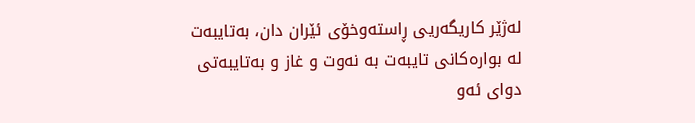له‌ژێر كاریگه‌ریی ڕاسته‌وخۆی ئێران دان، به‌تایبه‌ت له‌ بواره‌كانی تایبه‌ت به‌ نه‌وت و غاز و به‌تایبه‌تی دوای ئه‌و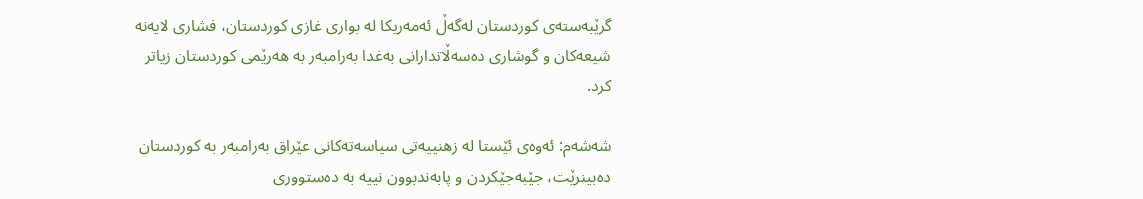گرێبه‌سته‌ی كوردستان له‌گه‌ڵ ئه‌مه‌ریكا له ‌بواری غازی كوردستان، فشاری لایه‌نه‌ شیعه‌كان و گوشاری ده‌سه‌ڵاتدارانی به‌غدا به‌رامبه‌ر به‌ هه‌رێمی كوردستان زیاتر كرد.

شه‌شه‌م: ئه‌وه‌ی ئێستا له‌ زهنییه‌تی سیاسه‌ته‌كانی عێراق به‌رامبه‌ر به‌ كوردستان ده‌بینرێت، جێبه‌جێكردن و پابه‌ندبوون نییه‌ به‌ ده‌ستووری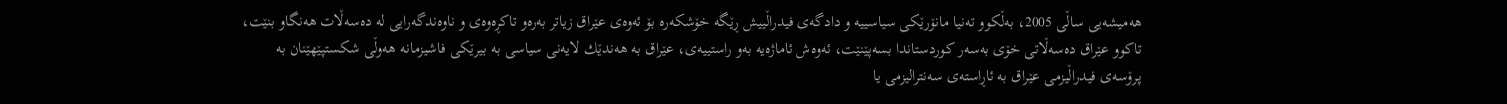هه‌میشه‌یی ساڵی 2005، به‌ڵكوو ته‌نیا مانۆرێكی سیاسییه‌ و دادگه‌ی فیدراڵییش‌ ڕێگه‌ خۆشكه‌ره‌ بۆ ئه‌وه‌ی عێراق زیاتر به‌ره‌و تاكڕه‌وه‌ی و ناوه‌ندگه‌رایی له ‌ده‌سه‌ڵات هه‌نگاو بنێت، تاكوو عێراق ده‌سه‌ڵاتی خۆی به‌سه‌ر كوردستاندا بسه‌پێنێت، ئه‌وه‌ش ئاماژه‌یه‌ به‌و راستییه‌ی، عێراق به ‌هه‌ندێك لایه‌نی سیاسی به‌ بیرێكی فاشیزمانه‌ هه‌وڵی شكستپێهێنان به‌ پرۆسه‌ی فیدراڵیزمی عێراق به‌ ئاڕاسته‌ی سه‌نترالیزمی یا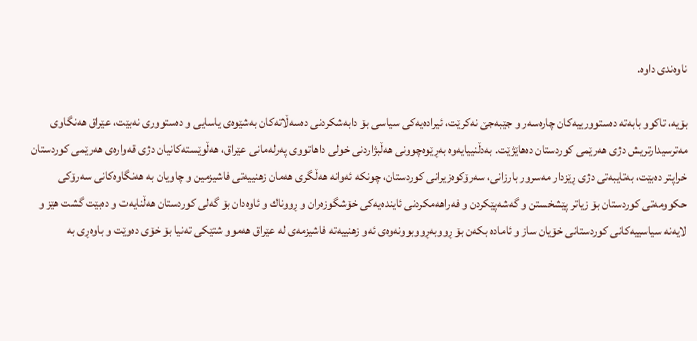ناوه‌ندی داوه‌.

بۆیه‌، تاكوو بابه‌ته‌ ده‌ستوورییه‌كان چاره‌سه‌ر و جێبه‌جێ نه‌كرێت، ئیراده‌یه‌كی سیاسی بۆ دابه‌شكردنی ده‌سه‌ڵاته‌كان به‌شێوه‌ی یاسایی و ده‌ستووری نه‌بێت، عێراق هه‌نگاوی مه‌ترسیدارتریش دژی هه‌رێمی كوردستان ده‌هاێژێت. به‌دڵنییایه‌وه‌ به‌ڕێوه‌چوونی هه‌ڵبژاردنی خولی داهاتووی په‌رله‌مانی عێراق، هه‌ڵوێسته‌كانیان دژی قه‌واره‌ی هه‌رێمی كوردستان خراپتر ده‌بێت، به‌تایبه‌تی دژی ڕێزدار مه‌سرور بارزانی، سه‌رۆكوه‌زیرانی كوردستان، چونكه‌ ئه‌وانه‌ هه‌ڵگری هه‌مان زهنییه‌تی فاشیزمین و چاویان به‌ هه‌نگاوه‌كانی سه‌رۆكی حكوومه‌تی كوردستان بۆ زیاتر پێشخستن و گه‌شه‌پێكردن و فه‌راهه‌مكردنی ئاینده‌یه‌كی خۆشگوزه‌ران و ڕووناك و ئاوه‌دان بۆ گه‌لی كوردستان هه‌ڵنایه‌ت و ده‌بێت گشت هێز و لایه‌نه‌ سیاسییه‌كانی كوردستانی خۆیان ساز و ئاماده‌ بكه‌ن بۆ ڕووبه‌ڕووبوونه‌وه‌ی ئه‌و زهنییەته‌ فاشیزمه‌ی له‌ عێراق هه‌موو شتێكی ته‌نیا بۆ خۆی ده‌وێت و باوه‌ڕی به‌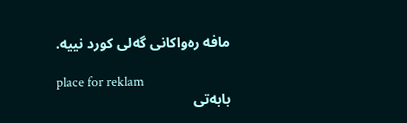مافه ‌ره‌واكانی گه‌لی كورد نییه‌.

place for reklam
بابه‌تی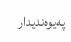په‌یوه‌ندیدار